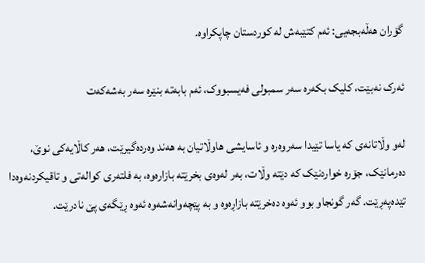گۆران هەڵەبجەیی: ئەم کتێبەش لە کوردستان چاپکراوە.

ئەرک نەبێت، کلیک بکەرە سەر سمبولی فەیسبووک، ئەم بابەتە بنێرە سەر بەشەکەت

لەو وڵاتانەی کە یاسا تێیدا سەروەرە و ئاسایشی هاوڵاتیان بە هەند وەردەگیرێت، هەر کاڵایەکی نوێ، دەرمانێک، جۆرە خواردنێک کە دێتە وڵات، بەر لەوەی بخرێتە بازارەوە، بە فلتەری کوالەتی و تاقیکردنەوەدا تێدەپەڕێت. گەر گونجاو بوو ئەوە دەخرێتە بازاڕەوە و بە پێچەوانەشەوە ئەوە ڕێگەی پێ نادرێت.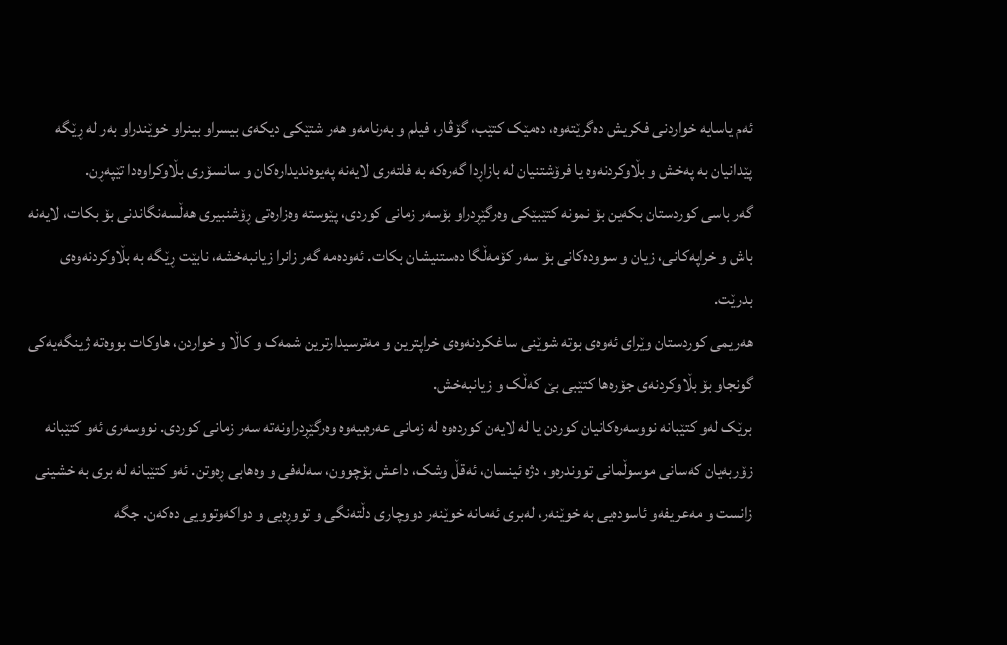ئەم یاسایە خواردنی فکریش دەگرێتەوە، دەمێک کتێب، گۆڤار، فیلم و بەرنامەو هەر شتێکی دیکەی بیسراو بینراو خوێندراو بەر لە ڕێگە پێدانیان بە پەخش و بڵاوکردنەوە یا فرۆشتنیان لە بازاڕدا گەرەکە بە فلتەری لایەنە پەیوەندیدارەکان و سانسۆری بڵاوکراوەدا تێپەڕن.
گەر باسی کوردستان بکەین بۆ نمونە کتێبێکی وەرگێڕدراو بۆسەر زمانی کوردی، پێوستە وەزارەتی ڕۆشنبیری هەڵسەنگاندنی بۆ بکات، لایەنە باش و خراپەکانی، زیان و سوودەکانی بۆ سەر کۆمەڵگا دەستنیشان بکات. ئەودەمە گەر زانرا زیانبەخشە، نابێت ڕێگە بە بڵاوکردنەوەی بدرێت.
هەریمی کوردستان وێرای ئەوەی بوتە شوێنی ساغکردنەوەی خراپترین و مەترسیدارترین شمەک و کاڵا و خواردن، هاوکات بووەتە ژینگەیەکی گونجاو بۆ بڵاوکردنەی جۆرەها کتێبی بێ کەڵک و زیانبەخش.
برێک لەو کتێبانە نووسەرەکانیان کوردن یا لە لایەن کوردەوە لە زمانی عەرەبیەوە وەرگێڕدراونەتە سەر زمانی کوردی. نووسەری ئەو کتێبانە زۆربەیان کەسانی موسوڵمانی تووندرەو، دژە ئینسان، ئەقڵ وشک، داعش بۆچوون، سەلەفی و وەهابی ڕەوتن. ئەو کتێبانە لە بری بە خشینی زانست و مەعریفەو ئاسودەیی بە خوێنەر، لەبری ئەمانە خوێنەر دووچاری دڵتەنگی و تووڕەیی و دواکەوتوویی دەکەن. جگە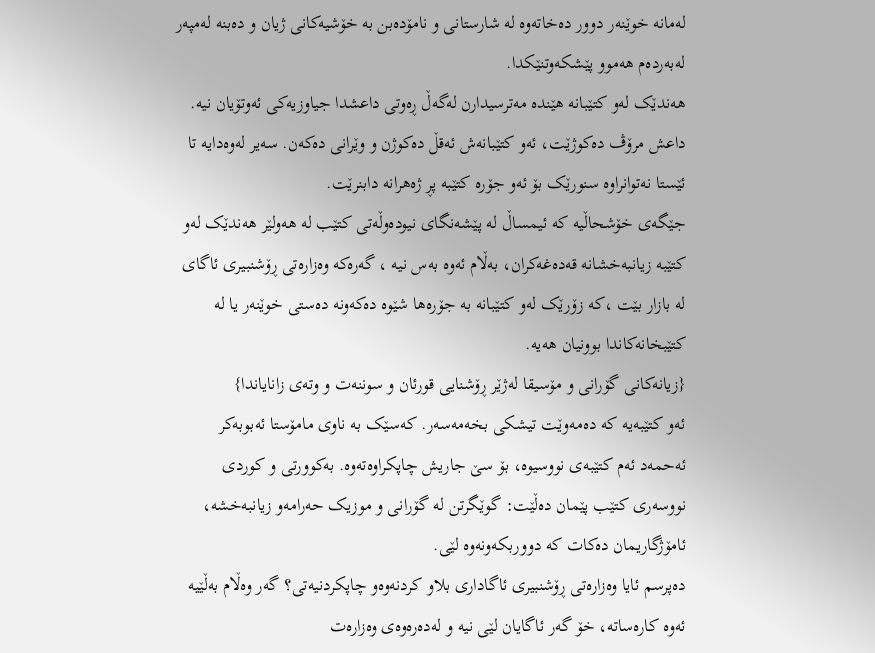لەمانە خوێنەر دوور دەخاتەوە لە شارستانی و نامۆدەبن بە خۆشیەکانی ژیان و دەبنە لەمپەر لەبەردەم هەموو پێشکەوتنێکدا.
هەندێک لەو کتێبانە هێندە مەترسیدارن لەگەڵ ڕەوتی داعشدا جیاوزیەکی ئەوتۆیان نیە.  داعش مرۆڤ دەکوژێت، ئەو کتێبانەش ئەقڵ دەکوژن و وێرانی دەکەن. سەیر لەوەدایە تا ئێستا نەتوانراوە سنورێک بۆ ئەو جۆرە کتێبە پڕ ژەهرانە دابنرێت.
جێگەی خۆشحاڵیە کە ئیمساڵ لە پێشەنگای نیودەوڵەتی کتێب لە هەولێر هەندێک لەو کتێبە زیانبەخشانە قەدەغەکران، بەڵام ئەوە بەس نیە ، گەرەکە وەزارەتی ڕۆشنبیری ئاگای لە بازار بێت ،کە زۆرێک لەو کتێبانە بە جۆرەها شێوە دەکەونە دەستی خوێنەر یا لە کتێبخانەکاندا بوونیان هەیە.
{زیانەکانی گۆرانی و مۆسیقا لەژێر ڕۆشنایی قورئان و سوننەت و وتەی زانایاندا}
ئەو کتێبەیە کە دەمەوێت تیشکی بخەمەسەر. کەسێک بە ناوی مامۆستا ئەبوبەکر ئەحمەد ئەم کتێبەی نووسیوە، بۆ سێ جاریش چاپکراوەتەوە. بەکوورتی و کوردی نووسەری کتێب پێمان دەڵێت: گوێگرتن لە گۆرانی و موزیک حەرامەو زیانبەخشە، ئامۆژگاریمان دەکات کە دووربکەونەوە لێی.
دەپرسم ئایا وەزارەتی ڕۆشنبیری ئاگاداری بلاو کردنەوەو چاپکردنیەتی؟ گەر وەڵام بەڵێیە ئەوە کارەساتە، خۆ گەر ئاگایان لێی نیە و لەدەرەوەی وەزارەت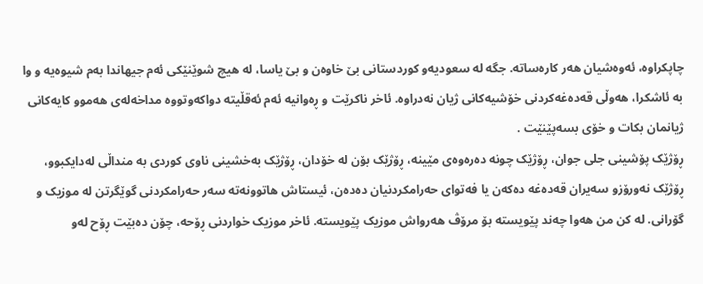چاپکراوە، ئەوەشیان هەر کارەساتە. جگە لە سعودیەو کوردستانی بێ خاوەن و بێ یاسا، لە هیچ شوێنێکی ئەم جیهاندا بەم شیوەیە و وا بە ئاشکرا، هەوڵی قەدەغەکردنی خۆشیەکانی ژیان نەدراوە. ئاخر ناکرێت و ڕەوانیە ئەم ئەقڵیتە دواکەوتووە مداخەلەی هەموو کایەکانی ژیانمان بکات و خۆی بسەپێنێت .
ڕۆژێک پۆشینی جلی جوان، ڕۆژێک چونە دەرەوەی مێینە، ڕۆژێک بۆن لە خۆدان، ڕۆژێک بەخشینی ناوی کوردی بە منداڵی لەدایکبوو، ڕۆژێک نەورۆزو سەیران قەدەغە دەکەن یا فەتوای حەرامکردنیان دەدەن، ئیستاش هاتوونەتە سەر حەرامکردنی گوێگرتن لە موزیک و گۆرانی. لە کن من هەوا چەند پێویستە بۆ مرۆڤ هەرواش موزیک پێویستە. ئاخر موزیک خواردنی ڕۆحە، چۆن دەبێت ڕۆح لەو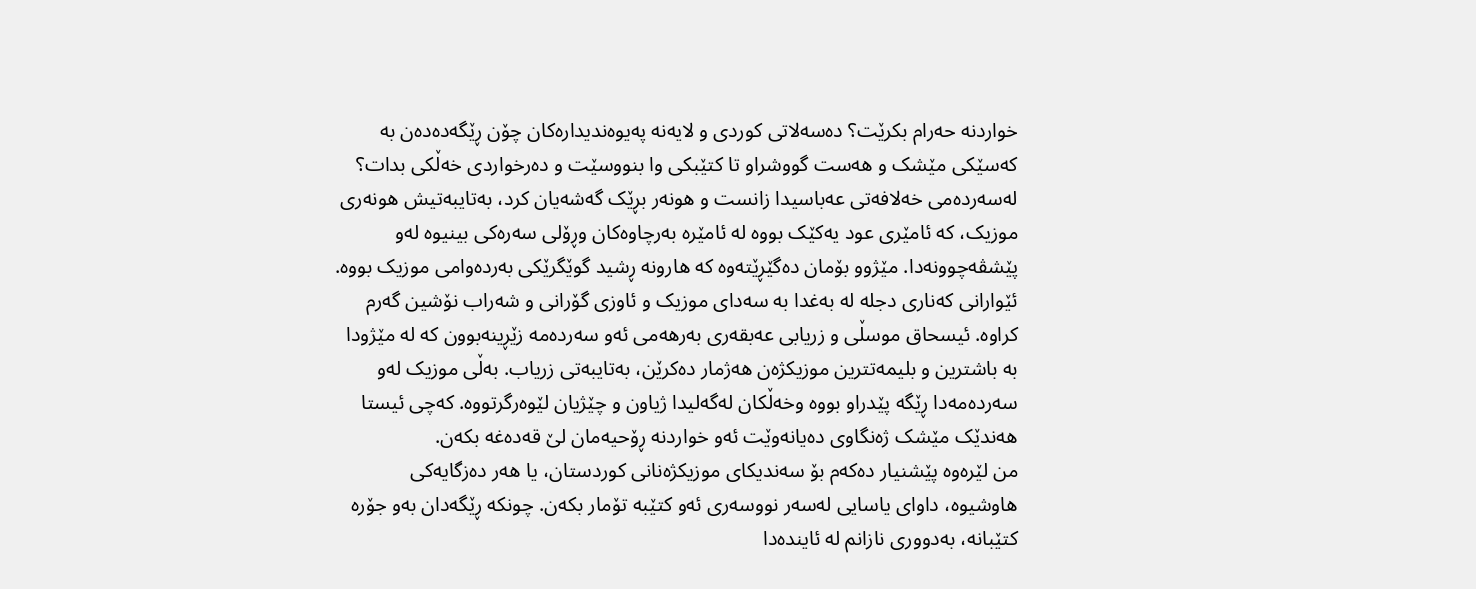خواردنە حەرام بکرێت؟ دەسەلاتی کوردی و لایەنە پەیوەندیدارەکان چۆن ڕێگەدەدەن بە کەسێکی مێشک و هەست گووشراو تا کتێبکی وا بنووسێت و دەرخواردی خەڵکی بدات؟
لەسەردەمی خەلافەتی عەباسیدا زانست و هونەر بڕێک گەشەیان کرد، بەتایبەتیش هونەری موزیک، کە ئامێری عود یەکێک بووە لە ئامێرە بەرچاوەکان وڕۆلی سەرەکی بینیوە لەو پێشڤەچوونەدا. مێژوو بۆمان دەگێڕێتەوە کە هارونە ڕشید گوێگرێکی بەردەوامی موزیک بووە. ئێوارانی کەناری دجلە لە بەغدا بە سەدای موزیک و ئاوزی گۆرانی و شەراب نۆشین گەرم کراوە. ئیسحاق موسڵی و زریابی عەبقەری بەرهەمی ئەو سەردەمە زێڕینەبوون کە لە مێژودا بە باشترین و بلیمەتترین موزیکژەن هەژمار دەکرێن، بەتایبەتی زریاب. بەڵی موزیک لەو سەردەمەدا ڕێگە پێدراو بووە وخەڵکان لەگەلیدا ژیاون و چێژیان لێوەرگرتووە. کەچی ئیستا هەندێک مێشک ژەنگاوی دەیانەوێت ئەو خواردنە ڕۆحیەمان لێ قەدەغە بکەن.
من لێرەوە پێشنیار دەکەم بۆ سەندیکای موزیکژەنانی کوردستان، یا هەر دەزگایەکی هاوشیوە، داوای یاسایی لەسەر نووسەری ئەو کتێبە تۆمار بکەن. چونکە ڕێگەدان بەو جۆرە کتێبانە، بەدووری نازانم لە ئایندەدا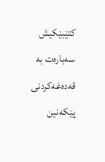کتێبێکیش سەبارەت بە قەدەغەکردنی پێکەنین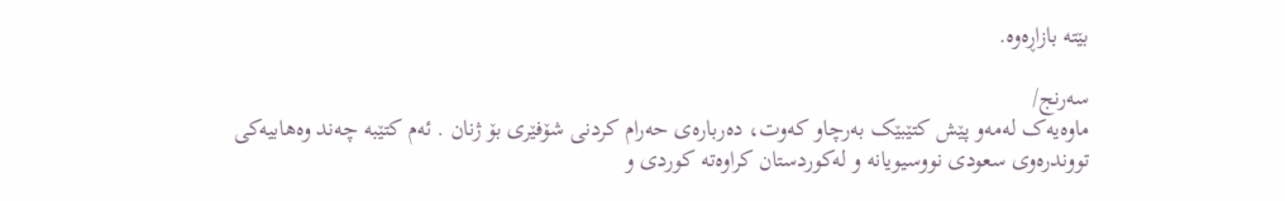بێتە بازاڕەوە.

سەرنج/
ماوەیەک لەمەو پێش کتێبێک بەرچاو کەوت، دەربارەی حەرام کردنی شۆفێری بۆ ژنان . ئەم کتێبە چەند وەهابیەکی تووندرەوی سعودی نووسیویانە و لەکوردستان کراوەتە کوردی و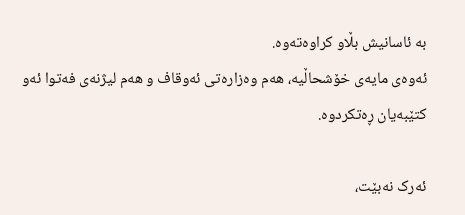بە ئاسانیش بڵاو کراوەتەوە.
ئەوەی مایەی خۆشحاڵیە، هەم وەزارەتی ئەوقاف و هەم لیژنەی فەتوا ئەو کتێبەیان ڕەتکردوە.

ئەرک نەبێت،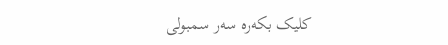کلیک بکەرە سەر سمبولی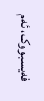فەیسبووک، ئەم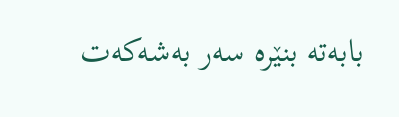بابەتە بنێرە سەر بەشەکەت